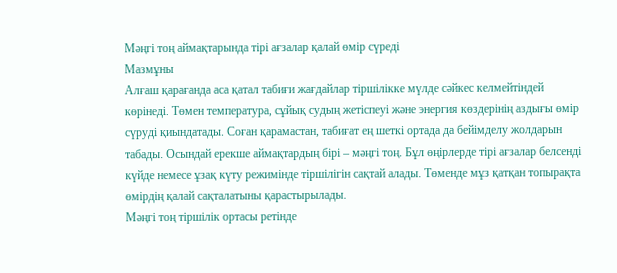Мәңгі тоң аймақтарында тірі ағзалар қалай өмір сүреді
Мазмұны
Алғаш қарағанда аса қатал табиғи жағдайлар тіршілікке мүлде сәйкес келмейтіндей көрінеді. Төмен температура, сұйық судың жетіспеуі және энергия көздерінің аздығы өмір сүруді қиындатады. Соған қарамастан, табиғат ең шеткі ортада да бейімделу жолдарын табады. Осындай ерекше аймақтардың бірі – мәңгі тоң. Бұл өңірлерде тірі ағзалар белсенді күйде немесе ұзақ күту режимінде тіршілігін сақтай алады. Төменде мұз қатқан топырақта өмірдің қалай сақталатыны қарастырылады.
Мәңгі тоң тіршілік ортасы ретінде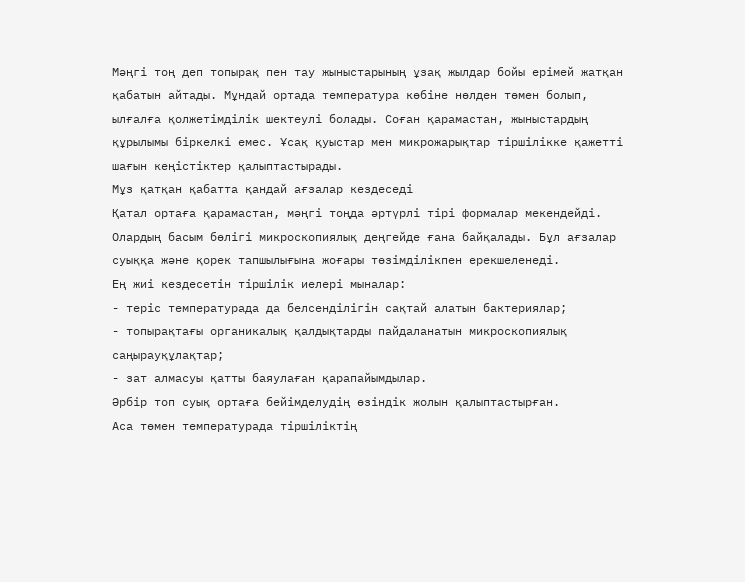Мәңгі тоң деп топырақ пен тау жыныстарының ұзақ жылдар бойы ерімей жатқан қабатын айтады. Мұндай ортада температура көбіне нөлден төмен болып, ылғалға қолжетімділік шектеулі болады. Соған қарамастан, жыныстардың құрылымы біркелкі емес. Ұсақ қуыстар мен микрожарықтар тіршілікке қажетті шағын кеңістіктер қалыптастырады.
Мұз қатқан қабатта қандай ағзалар кездеседі
Қатал ортаға қарамастан, мәңгі тоңда әртүрлі тірі формалар мекендейді. Олардың басым бөлігі микроскопиялық деңгейде ғана байқалады. Бұл ағзалар суыққа және қорек тапшылығына жоғары төзімділікпен ерекшеленеді.
Ең жиі кездесетін тіршілік иелері мыналар:
- теріс температурада да белсенділігін сақтай алатын бактериялар;
- топырақтағы органикалық қалдықтарды пайдаланатын микроскопиялық саңырауқұлақтар;
- зат алмасуы қатты баяулаған қарапайымдылар.
Әрбір топ суық ортаға бейімделудің өзіндік жолын қалыптастырған.
Аса төмен температурада тіршіліктің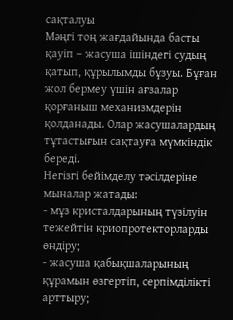сақталуы
Мәңгі тоң жағдайында басты қауіп – жасуша ішіндегі судың қатып, құрылымды бұзуы. Бұған жол бермеу үшін ағзалар қорғаныш механизмдерін қолданады. Олар жасушалардың тұтастығын сақтауға мүмкіндік береді.
Негізгі бейімделу тәсілдеріне мыналар жатады:
- мұз кристалдарының түзілуін тежейтін криопротекторларды өндіру;
- жасуша қабықшаларының құрамын өзгертіп, серпімділікті арттыру;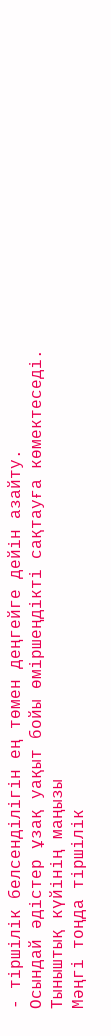- тіршілік белсенділігін ең төмен деңгейге дейін азайту.
Осындай әдістер ұзақ уақыт бойы өміршеңдікті сақтауға көмектеседі.
Тыныштық күйінің маңызы
Мәңгі тоңда тіршілік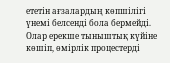ететін ағзалардың көпшілігі үнемі белсенді бола бермейді. Олар ерекше тыныштық күйіне көшіп, өмірлік процестерді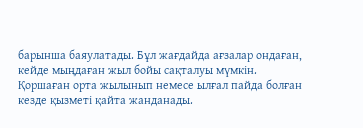барынша баяулатады. Бұл жағдайда ағзалар ондаған, кейде мыңдаған жыл бойы сақталуы мүмкін. Қоршаған орта жылынып немесе ылғал пайда болған кезде қызметі қайта жанданады.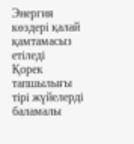Энергия көздері қалай қамтамасыз етіледі
Қорек тапшылығы тірі жүйелерді баламалы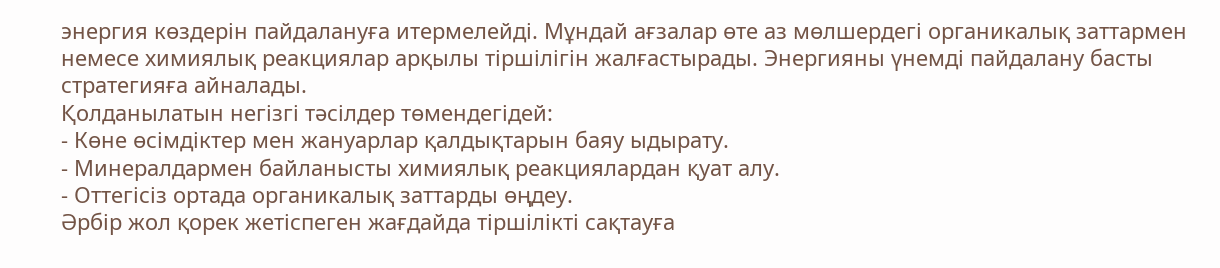энергия көздерін пайдалануға итермелейді. Мұндай ағзалар өте аз мөлшердегі органикалық заттармен немесе химиялық реакциялар арқылы тіршілігін жалғастырады. Энергияны үнемді пайдалану басты стратегияға айналады.
Қолданылатын негізгі тәсілдер төмендегідей:
- Көне өсімдіктер мен жануарлар қалдықтарын баяу ыдырату.
- Минералдармен байланысты химиялық реакциялардан қуат алу.
- Оттегісіз ортада органикалық заттарды өңдеу.
Әрбір жол қорек жетіспеген жағдайда тіршілікті сақтауға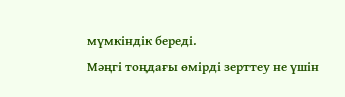мүмкіндік береді.
Мәңгі тоңдағы өмірді зерттеу не үшін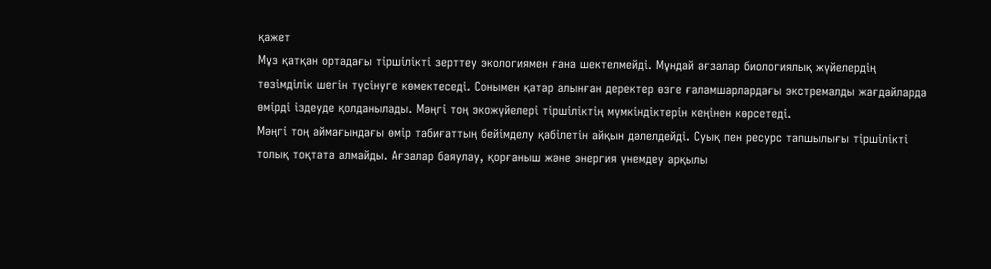қажет
Мұз қатқан ортадағы тіршілікті зерттеу экологиямен ғана шектелмейді. Мұндай ағзалар биологиялық жүйелердің төзімділік шегін түсінуге көмектеседі. Сонымен қатар алынған деректер өзге ғаламшарлардағы экстремалды жағдайларда өмірді іздеуде қолданылады. Мәңгі тоң экожүйелері тіршіліктің мүмкіндіктерін кеңінен көрсетеді.
Мәңгі тоң аймағындағы өмір табиғаттың бейімделу қабілетін айқын дәлелдейді. Суық пен ресурс тапшылығы тіршілікті толық тоқтата алмайды. Ағзалар баяулау, қорғаныш және энергия үнемдеу арқылы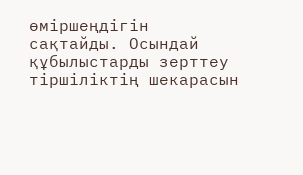өміршеңдігін сақтайды. Осындай құбылыстарды зерттеу тіршіліктің шекарасын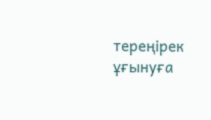тереңірек ұғынуға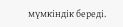мүмкіндік береді.